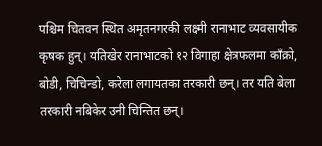पश्चिम चितवन स्थित अमृतनगरकी लक्ष्मी रानाभाट व्यवसायीक कृषक हुन्। यतिखेर रानाभाटको १२ विगाहा क्षेत्रफलमा काँक्रो, बोडी, चिचिन्डो, करेला लगायतका तरकारी छन्। तर यति बेला तरकारी नबिकेर उनी चिन्तित छन्।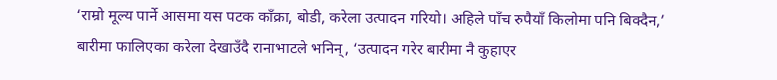‘राम्रो मूल्य पार्ने आसमा यस पटक काँक्रा, बोडी, करेला उत्पादन गरियो। अहिले पाँच रुपैयाँ किलोमा पनि बिक्दैन,’ बारीमा फालिएका करेला देखाउँदै रानाभाटले भनिन्, ‘उत्पादन गरेर बारीमा नै कुहाएर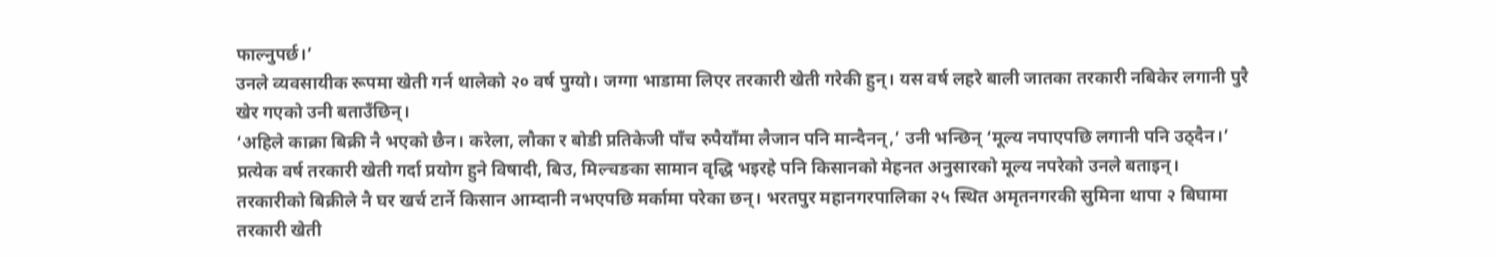फाल्नुपर्छ।’
उनले व्यवसायीक रूपमा खेती गर्न थालेको २० वर्ष पुग्यो। जग्गा भाडामा लिएर तरकारी खेती गरेकी हुन्। यस वर्ष लहरे बाली जातका तरकारी नबिकेर लगानी पुरै खेर गएको उनी बताउँछिन्।
‘अहिले काक्रा बिक्री नै भएको छैन। करेला, लौका र बोडी प्रतिकेजी पाँच रुपैयाँमा लैजान पनि मान्दैनन्,’ उनी भन्छिन् ‘मूल्य नपाएपछि लगानी पनि उठ्दैन।’ प्रत्येक वर्ष तरकारी खेती गर्दा प्रयोग हुने विषादी, बिउ, मिल्चङका सामान वृद्धि भइरहे पनि किसानको मेहनत अनुसारको मूल्य नपरेको उनले बताइन्।
तरकारीको बिक्रीले नै घर खर्च टार्ने किसान आम्दानी नभएपछि मर्कामा परेका छन्। भरतपुर महानगरपालिका २५ स्थित अमृतनगरकी सुमिना थापा २ बिघामा तरकारी खेती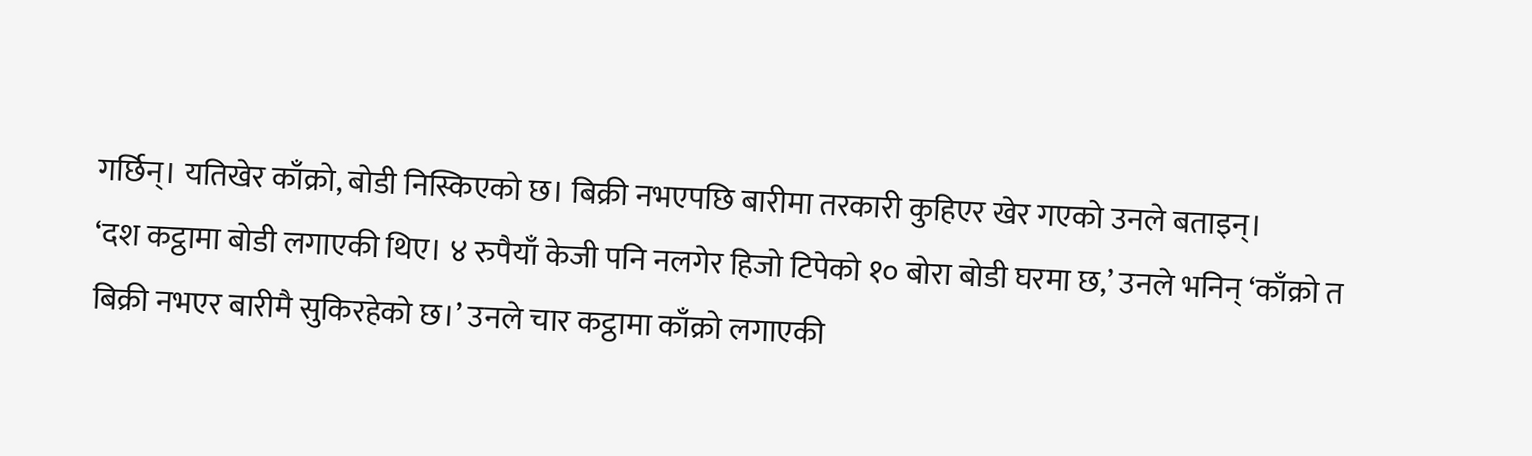गर्छिन्। यतिखेर काँक्रो, बोडी निस्किएको छ। बिक्री नभएपछि बारीमा तरकारी कुहिएर खेर गएको उनले बताइन्।
‘दश कट्ठामा बोडी लगाएकी थिए। ४ रुपैयाँ केजी पनि नलगेर हिजो टिपेको १० बोरा बोडी घरमा छ,’ उनले भनिन् ‘काँक्रो त बिक्री नभएर बारीमै सुकिरहेको छ।’ उनले चार कट्ठामा काँक्रो लगाएकी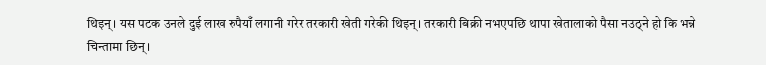थिइन्। यस पटक उनले दुई लाख रुपैयाँ लगानी गरेर तरकारी खेती गरेकी थिइन्। तरकारी बिक्री नभएपछि थापा खेतालाको पैसा नउठ्ने हो कि भन्ने चिन्तामा छिन्।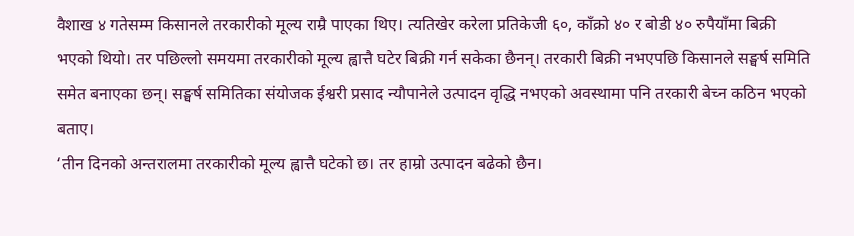वैशाख ४ गतेसम्म किसानले तरकारीको मूल्य राम्रै पाएका थिए। त्यतिखेर करेला प्रतिकेजी ६०, काँक्रो ४० र बोडी ४० रुपैयाँमा बिक्री भएको थियो। तर पछिल्लो समयमा तरकारीको मूल्य ह्वात्तै घटेर बिक्री गर्न सकेका छैनन्। तरकारी बिक्री नभएपछि किसानले सङ्घर्ष समिति समेत बनाएका छन्। सङ्घर्ष समितिका संयोजक ईश्वरी प्रसाद न्यौपानेले उत्पादन वृद्धि नभएको अवस्थामा पनि तरकारी बेच्न कठिन भएको बताए।
‘तीन दिनको अन्तरालमा तरकारीको मूल्य ह्वात्तै घटेको छ। तर हाम्रो उत्पादन बढेको छैन।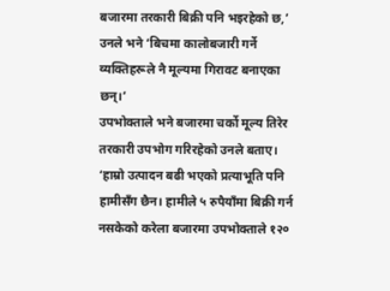बजारमा तरकारी बिक्री पनि भइरहेको छ,’ उनले भने ‘बिचमा कालोबजारी गर्ने व्यक्तिहरूले नै मूल्यमा गिरावट बनाएका छन्।’
उपभोक्ताले भने बजारमा चर्को मूल्य तिरेर तरकारी उपभोग गरिरहेको उनले बताए। ‘हाम्रो उत्पादन बढी भएको प्रत्याभूति पनि हामीसँग छैन। हामीले ५ रुपैयाँमा बिक्री गर्न नसकेको करेला बजारमा उपभोक्ताले १२०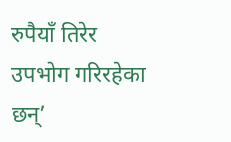रुपैयाँ तिरेर उपभोग गरिरहेका छन्’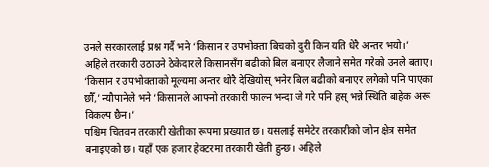उनले सरकारलाई प्रश्न गर्दै भने ‘किसान र उपभोक्ता बिचको दुरी किन यति धेरै अन्तर भयो।’
अहिले तरकारी उठाउने ठेकेदारले किसानसँग बढीको बिल बनाएर लैजाने समेत गरेको उनले बताए। ‘किसान र उपभोक्ताको मूल्यमा अन्तर थोरै देखियोस् भनेर बिल बढीको बनाएर लगेको पनि पाएका छौँ,’ न्यौपानेले भने ‘किसानले आफ्नो तरकारी फाल्न भन्दा जे गरे पनि हस् भन्ने स्थिति बाहेक अरू विकल्प छैन।’
पश्चिम चितवन तरकारी खेतीका रूपमा प्रख्यात छ। यसलाई समेटेर तरकारीको जोन क्षेत्र समेत बनाइएको छ। यहाँ एक हजार हेक्टरमा तरकारी खेती हुन्छ। अहिले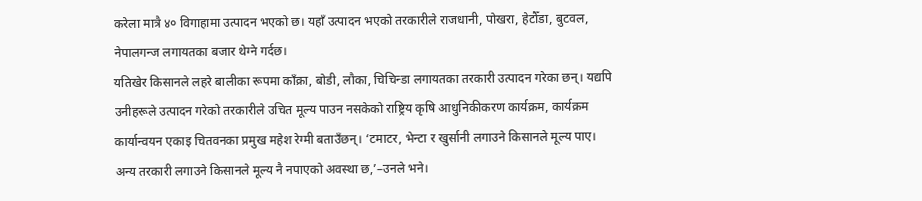करेला मात्रै ४० विगाहामा उत्पादन भएको छ। यहाँ उत्पादन भएको तरकारीले राजधानी, पोखरा, हेटौँडा, बुटवल, नेपालगन्ज लगायतका बजार थेग्ने गर्दछ।
यतिखेर किसानले लहरे बालीका रूपमा काँक्रा, बोडी, लौका, चिचिन्डा लगायतका तरकारी उत्पादन गरेका छन्। यद्यपि उनीहरूले उत्पादन गरेको तरकारीले उचित मूल्य पाउन नसकेको राष्ट्रिय कृषि आधुनिकीकरण कार्यक्रम, कार्यक्रम कार्यान्वयन एकाइ चितवनका प्रमुख महेश रेग्मी बताउँछन्। ‘टमाटर, भेन्टा र खुर्सानी लगाउने किसानले मूल्य पाए। अन्य तरकारी लगाउने किसानले मूल्य नै नपाएको अवस्था छ,’–उनले भने।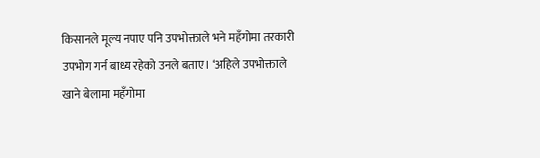किसानले मूल्य नपाए पनि उपभोक्ताले भने महँगोमा तरकारी उपभोग गर्न बाध्य रहेको उनले बताए। ‘अहिले उपभोक्ताले खाने बेलामा महँगोमा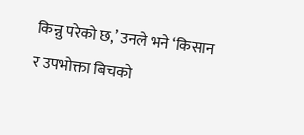किन्नु परेको छ,’ उनले भने ‘किसान र उपभोक्ता बिचको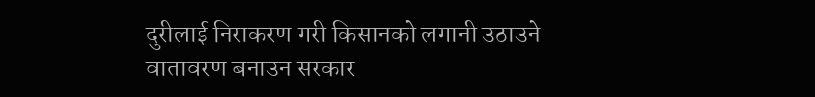दुरीलाई निराकरण गरी किसानको लगानी उठाउने वातावरण बनाउन सरकार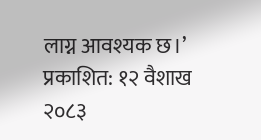लाग्न आवश्यक छ।’
प्रकाशित: १२ वैशाख २०८३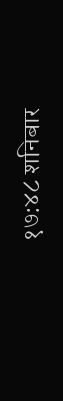१७:४८ शनिबार